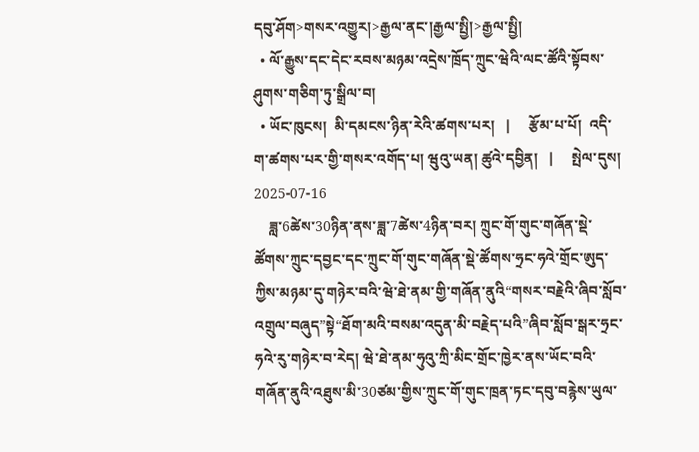དབུ་ཤོག>གསར་འགྱུར།>རྒྱལ་ནང་།རྒྱལ་སྤྱི།>རྒྱལ་སྤྱི།
  • ལོ་རྒྱུས་དང་དེང་རབས་མཉམ་འདྲེས་ཁྲོད་ཀྲུང་ཝེའི་ལང་ཚོའི་སྟོབས་ཤུགས་གཅིག་ཏུ་སྒྲིལ་བ།
  • ཡོང་ཁུངས།  མི་དམངས་ཉིན་རེའི་ཚགས་པར།   |     རྩོམ་པ་པོ།  འདི་ག་ཚགས་པར་གྱི་གསར་འགོད་པ། ཝུའུ་ཡན། ཚུའེ་དབྱིན།   |     སྤེལ་དུས།  2025-07-16
    ཟླ་6ཚེས་30ཉིན་ནས་ཟླ་7ཚེས་4ཉིན་བར། ཀྲུང་གོ་གུང་གཞོན་སྡེ་ཚོགས་ཀྲུང་དབྱང་དང་ཀྲུང་གོ་གུང་གཞོན་སྡེ་ཚོགས་ཧྲང་ཧའེ་གྲོང་ཨུད་ཀྱིས་མཉམ་དུ་གཉེར་བའི་ཝེ་ཐེ་ནམ་གྱི་གཞོན་ནུའི“གསར་བརྗེའི་ཞིབ་སློབ་འགྲུལ་བཞུད”སྟེ“ཐོག་མའི་བསམ་འདུན་མི་བརྗེད་པའི”ཞིབ་སློབ་སྒར་ཧྲང་ཧའེ་རུ་གཉེར་བ་རེད། ཝེ་ཐེ་ནམ་ཧུའུ་ཀྲི་མིང་གྲོང་ཁྱེར་ནས་ཡོང་བའི་གཞོན་ནུའི་འཐུས་མི་30ཙམ་གྱིས་ཀྲུང་གོ་གུང་ཁྲན་ཏང་དབུ་བརྙེས་ཡུལ་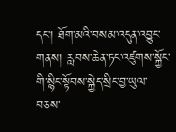དང་། ཐོག་མའི་བསམ་འདུན་འབྱུང་གནས། རླབས་ཆེན་ཏང་འཛུགས་སྐྱོང་གི་སྙིང་སྟོབས་སྐྱེད་སྲིང་བྱ་ཡུལ་བཅས་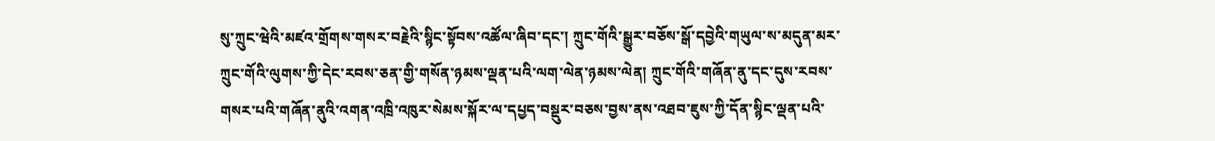སུ་ཀྲུང་ཝེའི་མཛའ་གྲོགས་གསར་བརྗེའི་སྙིང་སྟོབས་འཚོལ་ཞིབ་དང་། ཀྲུང་གོའི་སྒྱུར་བཅོས་སྒོ་དབྱེའི་གཡུལ་ས་མདུན་མར་ཀྲུང་གོའི་ལུགས་ཀྱི་དེང་རབས་ཅན་གྱི་གསོན་ཉམས་ལྡན་པའི་ལག་ལེན་ཉམས་ལེན། ཀྲུང་གོའི་གཞོན་ནུ་དང་དུས་རབས་གསར་པའི་གཞོན་ནུའི་འགན་འཁྲི་འཁུར་སེམས་སྐོར་ལ་དཔྱད་བསྡུར་བཅས་བྱས་ནས་འཐབ་ཇུས་ཀྱི་དོན་སྙིང་ལྡན་པའི་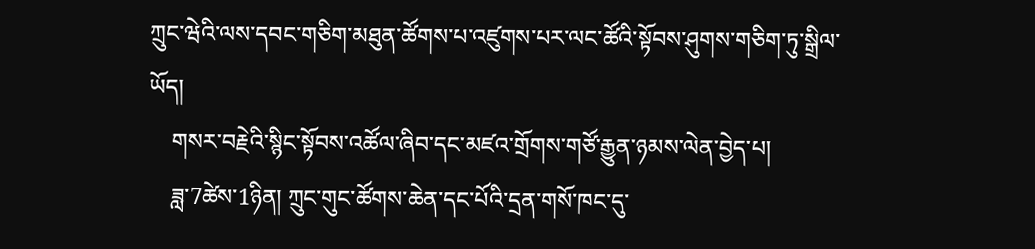ཀྲུང་ཝེའི་ལས་དབང་གཅིག་མཐུན་ཚོགས་པ་འཛུགས་པར་ལང་ཚོའི་སྟོབས་ཤུགས་གཅིག་ཏུ་སྒྲིལ་ཡོད།
    གསར་བརྗེའི་སྙིང་སྟོབས་འཚོལ་ཞིབ་དང་མཛའ་གྲོགས་གཙོ་རྒྱུན་ཉམས་ལེན་བྱེད་པ།
    ཟླ་7ཚེས་1ཉིན། ཀྲུང་གུང་ཚོགས་ཆེན་དང་པོའི་དྲན་གསོ་ཁང་དུ་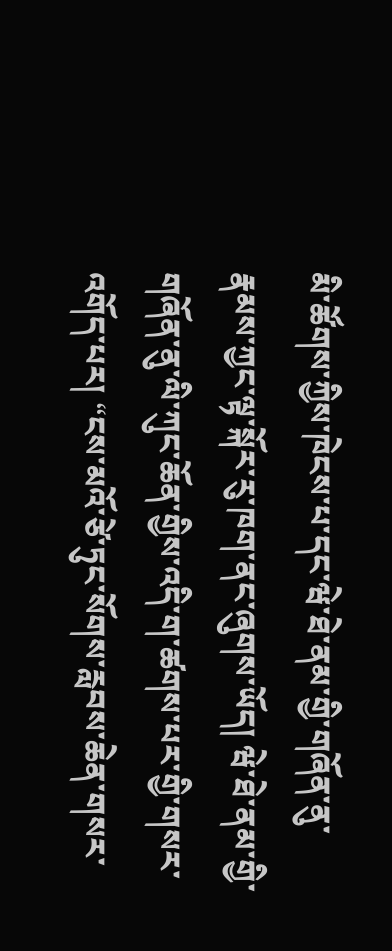མི་ཚོགས་ཀྱིས་ཁེངས་པ་དང་ཝེ་ཐེ་ནམ་གྱི་གཞོན་ནུ་རྣམས་ཀྱང་ལྟ་སྐོར་རུ་ཁག་ནང་ཞུགས་ཡོད། ཝེ་ཐེ་ནམ་གྱི་གཞོན་ནུ་ལི་ཀུང་ཆོན་གྱིས་འདི་ག་ཚགས་པར་གྱི་གསར་འགོད་པར། “ངས་མའོ་ཙེ་ཏུང་སོགས་རླབས་ཆེན་གསར་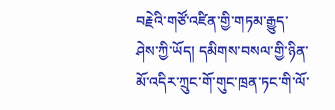བརྗེའི་གཙོ་འཛིན་གྱི་གཏམ་རྒྱུད་ཤེས་ཀྱི་ཡོད། དམིགས་བསལ་གྱི་ཉིན་མོ་འདིར་ཀྲུང་གོ་གུང་ཁྲན་ཏང་གི་ལོ་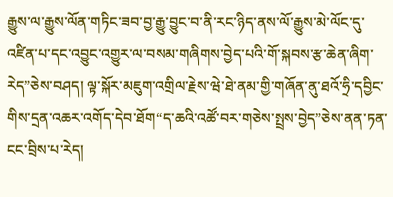རྒྱུས་ལ་རྒྱུས་ལོན་གཏིང་ཟབ་བྱ་རྒྱུ་བྱུང་བ་ནི་རང་ཉིད་ནས་ལོ་རྒྱུས་མེ་ལོང་དུ་འཛིན་པ་དང་འབྱུང་འགྱུར་ལ་བསམ་གཞིགས་བྱེད་པའི་གོ་སྐབས་རྩ་ཆེན་ཞིག་རེད”ཅེས་བཤད། ལྟ་སྐོར་མཇུག་འགྲིལ་རྗེས་ཝེ་ཐེ་ནམ་གྱི་གཞོན་ནུ་ཐའོ་ཧྲི་དབྱིང་གིས་དྲན་འཆར་འགོད་དེབ་ཐོག“ད་ཆའི་འཚོ་བར་གཅེས་སྤྲས་བྱེད”ཅེས་ནན་ཏན་ངང་བྲིས་པ་རེད།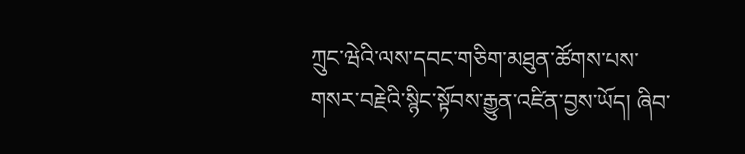ཀྲུང་ཝེའི་ལས་དབང་གཅིག་མཐུན་ཚོགས་པས་གསར་བརྗེའི་སྙིང་སྟོབས་རྒྱུན་འཛིན་བྱས་ཡོད། ཞིབ་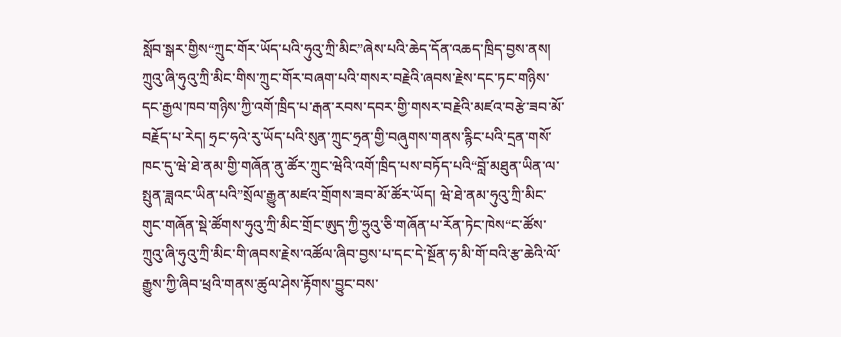སློབ་སྒར་གྱིས“ཀྲུང་གོར་ཡོད་པའི་ཧུའུ་ཀྲི་མིང”ཞེས་པའི་ཆེད་དོན་འཆད་ཁྲིད་བྱས་ནས། ཀྲུའུ་ཞི་ཧུའུ་ཀྲི་མིང་གིས་ཀྲུང་གོར་བཞག་པའི་གསར་བརྗེའི་ཞབས་རྗེས་དང་ཏང་གཉིས་དང་རྒྱལ་ཁབ་གཉིས་ཀྱི་འགོ་ཁྲིད་པ་རྒན་རབས་དབར་གྱི་གསར་བརྗེའི་མཛའ་བརྩེ་ཟབ་མོ་བརྗོད་པ་རེད། ཧྲང་ཧའེ་རུ་ཡོད་པའི་སུན་ཀྲུང་ཧྲན་གྱི་བཞུགས་གནས་རྙིང་པའི་དྲན་གསོ་ཁང་དུ་ཝེ་ཐེ་ནམ་གྱི་གཞོན་ནུ་ཚོར་ཀྲུང་ཝེའི་འགོ་ཁྲིད་པས་བཏོད་པའི“བློ་མཐུན་ཡིན་ལ་སྤུན་ཟླའང་ཡིན་པའི”སྲོལ་རྒྱུན་མཛའ་གྲོགས་ཟབ་མོ་ཚོར་ཡོད། ཝེ་ཐེ་ནམ་ཧུའུ་ཀྲི་མིང་གུང་གཞོན་སྡེ་ཚོགས་ཧུའུ་ཀྲི་མིང་གྲོང་ཨུད་ཀྱི་ཧྲུའུ་ཅི་གཞོན་པ་རོན་ཏེང་ཁེས“ང་ཚོས་ཀྲུའུ་ཞི་ཧུའུ་ཀྲི་མིང་གི་ཞབས་རྗེས་འཚོལ་ཞིབ་བྱས་པ་དང་དེ་སྔོན་ཧ་མི་གོ་བའི་རྩ་ཆེའི་ལོ་རྒྱུས་ཀྱི་ཞིབ་ཕྲའི་གནས་ཚུལ་ཤེས་རྟོགས་བྱུང་བས་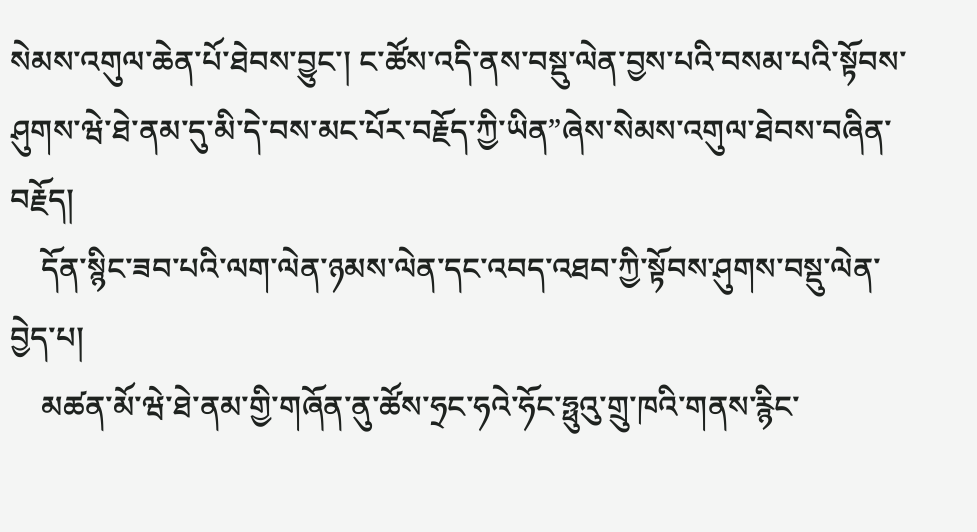སེམས་འགུལ་ཆེན་པོ་ཐེབས་བྱུང་། ང་ཚོས་འདི་ནས་བསྡུ་ལེན་བྱས་པའི་བསམ་པའི་སྟོབས་ཤུགས་ཝེ་ཐེ་ནམ་དུ་མི་དེ་བས་མང་པོར་བརྗོད་ཀྱི་ཡིན”ཞེས་སེམས་འགུལ་ཐེབས་བཞིན་བརྗོད།
    དོན་སྙིང་ཟབ་པའི་ལག་ལེན་ཉམས་ལེན་དང་འབད་འཐབ་ཀྱི་སྟོབས་ཤུགས་བསྡུ་ལེན་བྱེད་པ།
    མཚན་མོ་ཝེ་ཐེ་ནམ་གྱི་གཞོན་ནུ་ཚོས་ཧྲང་ཧའེ་ཧོང་ཧྥུའུ་གྲུ་ཁའི་གནས་རྙིང་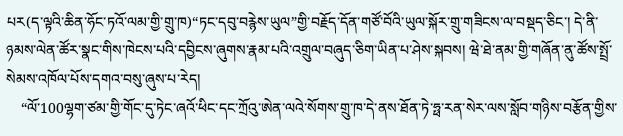པར(ད་ལྟའི་ཆིན་ཧོང་ཏའོ་ལམ་གྱི་གྲུ་ཁ)“ཏང་དབུ་བརྙེས་ཡུལ”གྱི་བརྗོད་དོན་གཙོ་བོའི་ཡུལ་སྐོར་གྲུ་གཟིངས་ལ་བསྡད་ཅིང་། དེ་ནི་ཉམས་ལེན་ཚོར་སྣང་གིས་ཁེངས་པའི་དབྱིངས་ཞུགས་རྣམ་པའི་འགྲུལ་བཞུད་ཅིག་ཡིན་པ་ཤེས་སྐབས། ཝེ་ཐེ་ནམ་གྱི་གཞོན་ནུ་ཚོས་སྤྲོ་སེམས་འཁོལ་པོས་དགའ་བསུ་ཞུས་པ་རེད།
    “ལོ་100ལྷག་ཙམ་གྱི་གོང་དུ་ཏེང་ཞའོ་ཕིང་དང་ཀྲོའུ་ཨེན་ལའེ་སོགས་གྲུ་ཁ་དེ་ནས་ཐོན་ཏེ་ཧྥ་རན་སེར་ལས་སློབ་གཉིས་བརྩོན་གྱིས་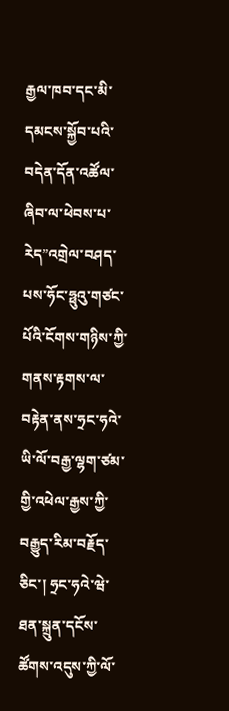རྒྱལ་ཁབ་དང་མི་དམངས་སྐྱོབ་པའི་བདེན་དོན་འཚོལ་ཞིབ་ལ་ཕེབས་པ་རེད”འགྲེལ་བཤད་པས་ཧོང་ཧྥུའུ་གཙང་པོའི་ངོགས་གཉིས་ཀྱི་གནས་རྟགས་ལ་བརྟེན་ནས་ཧྲང་ཧའེ་ཡི་ལོ་བརྒྱ་ལྷག་ཙམ་གྱི་འཕེལ་རྒྱས་ཀྱི་བརྒྱུད་རིམ་བརྗོད་ཅིང་། ཧྲང་ཧའེ་ཝེ་ཐན་སྐྲུན་དངོས་ཚོགས་འདུས་ཀྱི་ལོ་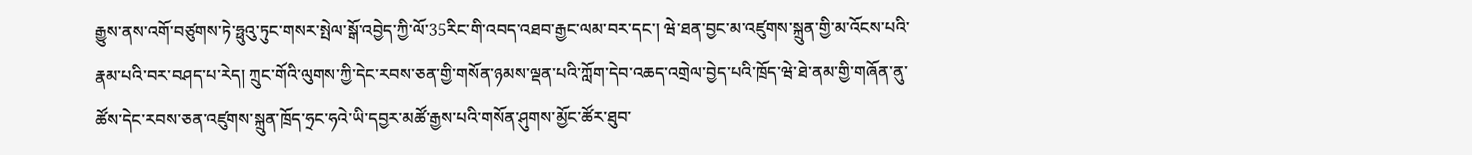རྒྱུས་ནས་འགོ་བཙུགས་ཏེ་ཧྥུའུ་ཏུང་གསར་སྤེལ་སྒོ་འབྱེད་ཀྱི་ལོ་35རིང་གི་འབད་འཐབ་རྒྱང་ལམ་བར་དང་། ཝེ་ཐན་བྱང་མ་འཛུགས་སྐྲུན་གྱི་མ་འོངས་པའི་རྣམ་པའི་བར་བཤད་པ་རེད། ཀྲུང་གོའི་ལུགས་ཀྱི་དེང་རབས་ཅན་གྱི་གསོན་ཉམས་ལྡན་པའི་ཀློག་དེབ་འཆད་འགྲེལ་བྱེད་པའི་ཁྲོད་ཝེ་ཐེ་ནམ་གྱི་གཞོན་ནུ་ཚོས་དེང་རབས་ཅན་འཛུགས་སྐྲུན་ཁྲོད་ཧྲང་ཧའེ་ཡི་དབྱར་མཚོ་རྒྱས་པའི་གསོན་ཤུགས་མྱོང་ཚོར་ཐུབ་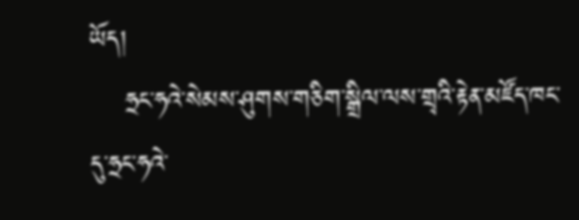ཡོད།
    ཧྲང་ཧའེ་སེམས་ཤུགས་གཅིག་སྒྲིལ་ལས་གྲྭའི་རྟེན་མཛོད་ཁང་དུ་ཧྲང་ཧའེ་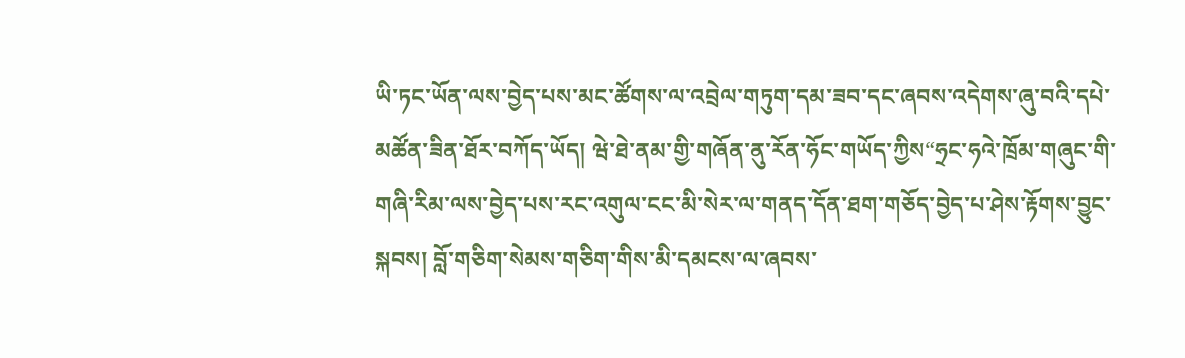ཡི་ཏང་ཡོན་ལས་བྱེད་པས་མང་ཚོགས་ལ་འབྲེལ་གཏུག་དམ་ཟབ་དང་ཞབས་འདེགས་ཞུ་བའི་དཔེ་མཚོན་ཟིན་ཐོར་བཀོད་ཡོད། ཝེ་ཐེ་ནམ་གྱི་གཞོན་ནུ་རོན་ཧོང་གཡོད་ཀྱིས“ཧྲང་ཧའེ་ཁྲོམ་གཞུང་གི་གཞི་རིམ་ལས་བྱེད་པས་རང་འགུལ་ངང་མི་སེར་ལ་གནད་དོན་ཐག་གཅོད་བྱེད་པ་ཤེས་རྟོགས་བྱུང་སྐབས། བློ་གཅིག་སེམས་གཅིག་གིས་མི་དམངས་ལ་ཞབས་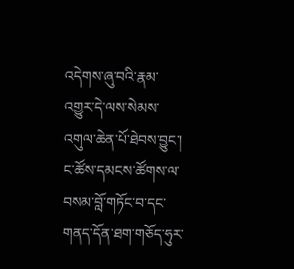འདེགས་ཞུ་བའི་རྣམ་འགྱུར་དེ་ལས་སེམས་འགུལ་ཆེན་པོ་ཐེབས་བྱུང་། ང་ཚོས་དམངས་ཚོགས་ལ་བསམ་བློ་གཏོང་བ་དང་གནད་དོན་ཐག་གཅོད་ཧུར་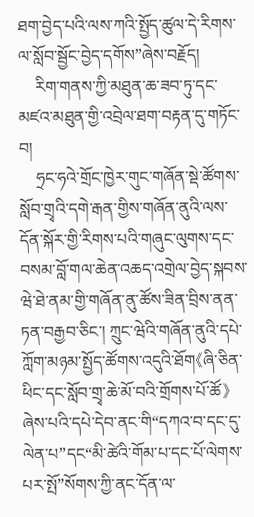ཐག་བྱེད་པའི་ལས་ཀའི་སྤྱོད་ཚུལ་དེ་རིགས་ལ་སློབ་སྦྱོང་བྱེད་དགོས”ཞེས་བརྗོད།
    རིག་གནས་ཀྱི་མཐུན་ཆ་ཟབ་ཏུ་དང་མཛའ་མཐུན་གྱི་འབྲེལ་ཐག་བརྟན་དུ་གཏོང་བ།
    ཧྲང་ཧའེ་གྲོང་ཁྱེར་གུང་གཞོན་སྡེ་ཚོགས་སློབ་གྲྭའི་དགེ་རྒན་གྱིས་གཞོན་ནུའི་ལས་དོན་སྐོར་གྱི་རིགས་པའི་གཞུང་ལུགས་དང་བསམ་བློ་གལ་ཆེན་འཆད་འགྲེལ་བྱེད་སྐབས་ཝེ་ཐེ་ནམ་གྱི་གཞོན་ནུ་ཚོས་ཟིན་བྲིས་ནན་ཏན་བརྒྱབ་ཅིང་། ཀྲུང་ཝེའི་གཞོན་ནུའི་དཔེ་ཀློག་མཉམ་སྤྱོད་ཚོགས་འདུའི་ཐོག《ཞི་ཅིན་ཕིང་དང་སློབ་གྲྭ་ཆེ་མོ་བའི་གྲོགས་པོ་ཚོ》ཞེས་པའི་དཔེ་དེབ་ནང་གི“དཀའ་བ་དང་དུ་ལེན་པ”དང“མི་ཚེའི་གོམ་པ་དང་པོ་ལེགས་པར་སྤོ”སོགས་ཀྱི་ནང་དོན་ལ་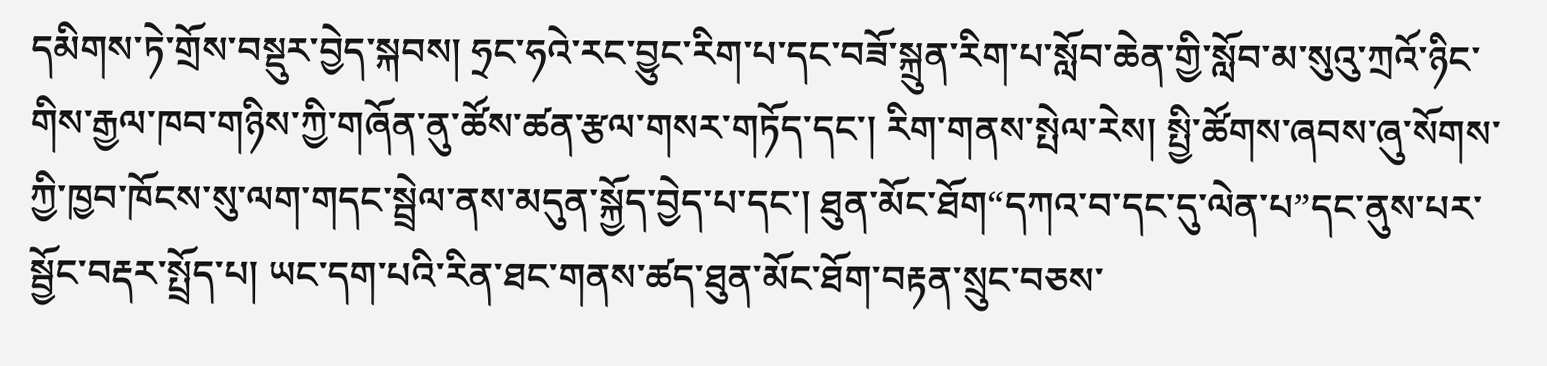དམིགས་ཏེ་གྲོས་བསྡུར་བྱེད་སྐབས། ཧྲང་ཧའེ་རང་བྱུང་རིག་པ་དང་བཟོ་སྐྲུན་རིག་པ་སློབ་ཆེན་གྱི་སློབ་མ་སུའུ་ཀྲའོ་ཉིང་གིས་རྒྱལ་ཁབ་གཉིས་ཀྱི་གཞོན་ནུ་ཚོས་ཚན་རྩལ་གསར་གཏོད་དང་། རིག་གནས་སྤེལ་རེས། སྤྱི་ཚོགས་ཞབས་ཞུ་སོགས་ཀྱི་ཁྱབ་ཁོངས་སུ་ལག་གདང་སྦྲེལ་ནས་མདུན་སྐྱོད་བྱེད་པ་དང་། ཐུན་མོང་ཐོག“དཀའ་བ་དང་དུ་ལེན་པ”དང་ནུས་པར་སྦྱོང་བརྡར་སྤྲོད་པ། ཡང་དག་པའི་རིན་ཐང་གནས་ཚད་ཐུན་མོང་ཐོག་བརྟན་སྲུང་བཅས་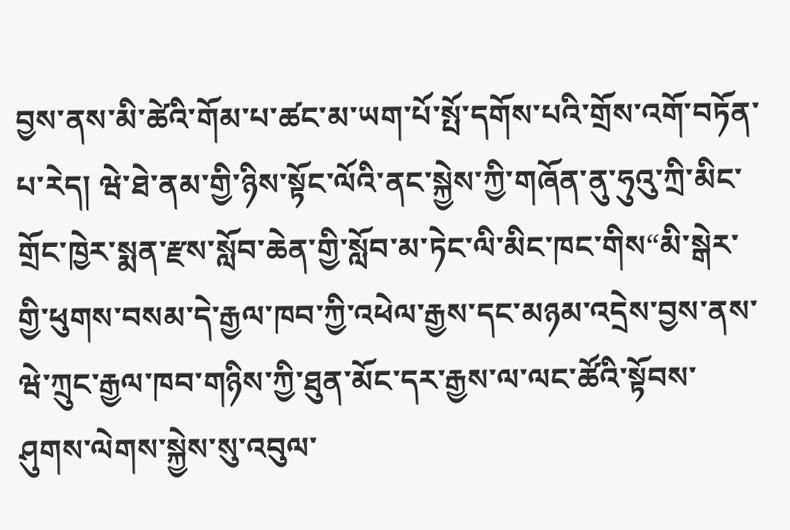བྱས་ནས་མི་ཚེའི་གོམ་པ་ཚང་མ་ཡག་པོ་སྤོ་དགོས་པའི་གྲོས་འགོ་བཏོན་པ་རེད། ཝེ་ཐེ་ནམ་གྱི་ཉིས་སྟོང་ལོའི་ནང་སྐྱེས་ཀྱི་གཞོན་ནུ་ཧུའུ་ཀྲི་མིང་གྲོང་ཁྱེར་སྨན་རྫས་སློབ་ཆེན་གྱི་སློབ་མ་ཏེང་ལི་མིང་ཁང་གིས“མི་སྒེར་གྱི་ཕུགས་བསམ་དེ་རྒྱལ་ཁབ་ཀྱི་འཕེལ་རྒྱས་དང་མཉམ་འདྲེས་བྱས་ནས་ཝེ་ཀྲུང་རྒྱལ་ཁབ་གཉིས་ཀྱི་ཐུན་མོང་དར་རྒྱས་ལ་ལང་ཚོའི་སྟོབས་ཤུགས་ལེགས་སྐྱེས་སུ་འབུལ་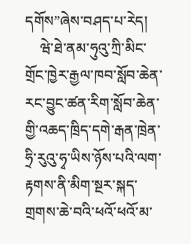དགོས”ཞེས་བཤད་པ་རེད།
    ཝེ་ཐེ་ནམ་ཧུའུ་ཀྲི་མིང་གྲོང་ཁྱེར་རྒྱལ་ཁབ་སློབ་ཆེན་རང་བྱུང་ཚན་རིག་སློབ་ཆེན་གྱི་འཆད་ཁྲིད་དགེ་རྒན་ཁྲེན་ཧྲི་རུའུ་ཧྭ་ཡིས་ཉོས་པའི་ལག་རྟགས་ནི་མིག་སྔར་སྐད་གྲགས་ཆེ་བའི་ཕའོ་ཕའོ་མ་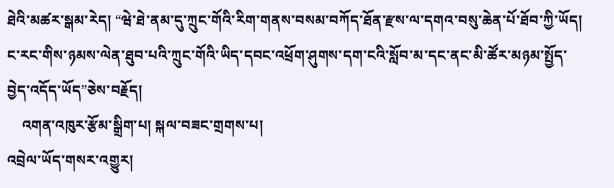ཐེའི་མཚར་སྒམ་རེད། “ཝེ་ཐེ་ནམ་དུ་ཀྲུང་གོའི་རིག་གནས་བསམ་བཀོད་ཐོན་རྫས་ལ་དགའ་བསུ་ཆེན་པོ་ཐོབ་ཀྱི་ཡོད། ང་རང་གིས་ཉམས་ལེན་ཐུབ་པའི་ཀྲུང་གོའི་ཡིད་དབང་འཕྲོག་ཤུགས་དག་ངའི་སློབ་མ་དང་ནང་མི་ཚོར་མཉམ་སྤྱོད་བྱེད་འདོད་ཡོད”ཅེས་བརྗོད།
    འགན་འཁུར་རྩོམ་སྒྲིག་པ། སྐལ་བཟང་གྲགས་པ།
འབྲེལ་ཡོད་གསར་འགྱུར།